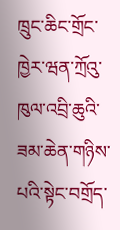ཁྲུང་ཆིང་གྲོང་ཁྱེར་ཝན་ཀྲོའུ་ཁུལ་འབྲི་ཆུའི་ཟམ་ཆེན་གཉིས་པའི་སྟེང་བགྲོད་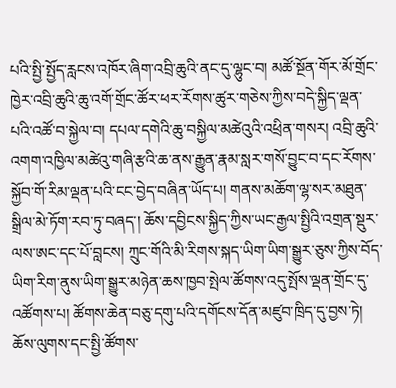པའི་སྤྱི་སྤྱོད་རླངས་འཁོར་ཞིག་འབྲི་ཆུའི་ནང་དུ་ལྷུང་བ། མཚོ་སྔོན་གོར་མོ་གྲོང་ཁྱེར་འབྲི་ཆུའི་ཆུ་འགོ་གྲོང་ཚོར་ཕར་རོགས་ཚུར་གཅེས་ཀྱིས་བདེ་སྐྱིད་ལྡན་པའི་འཚོ་བ་སྐྱེལ་བ། དཔལ་དགེའི་ཆུ་བསྐྱིལ་མཚེའུའི་འཕྲིན་གསར། འབྲི་ཆུའི་འགག་འཁྱིལ་མཚེའུ་གཞི་རྩའི་ཆ་ནས་རྒྱུན་རྣམ་སླར་གསོ་བྱུང་བ་དང་རོགས་སྐྱོབ་གོ་རིམ་ལྡན་པའི་ངང་བྱེད་བཞིན་ཡོད་པ། གནས་མཆོག་ལྷ་སར་མཐུན་སྒྲིལ་མེ་ཏོག་རབ་ཏུ་བཞད་། ཆོས་དབྱིངས་སྐྱིད་ཀྱིས་ཡང་རྒྱལ་སྤྱིའི་འགྲན་སྡུར་ལས་ཨང་དང་པོ་བླངས། ཀྲུང་གོའི་མི་རིགས་སྐད་ཡིག་ཡིག་སྒྱུར་ཅུས་ཀྱིས་བོད་ཡིག་རིག་ནུས་ཡིག་སྒྱུར་མཉེན་ཆས་ཁྱབ་སྤེལ་ཚོགས་འདུ་སྤོས་ལྡན་གྲོང་དུ་འཚོགས་པ། ཚོགས་ཆེན་བཅུ་དགུ་པའི་དགོངས་དོན་མཛུབ་ཁྲིད་དུ་བྱས་ཏེ། ཆོས་ལུགས་དང་སྤྱི་ཚོགས་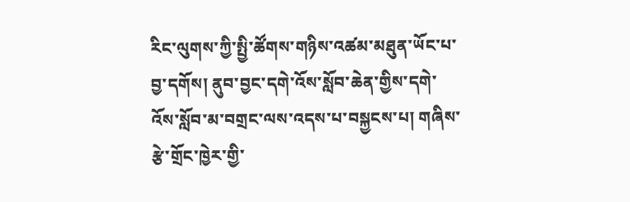རིང་ལུགས་ཀྱི་སྤྱི་ཚོགས་གཉིས་འཚམ་མཐུན་ཡོང་པ་བྱ་དགོས། ནུབ་བྱང་དགེ་འོས་སློབ་ཆེན་གྱིས་དགེ་འོས་སློབ་མ་བགྲང་ལས་འདས་པ་བསྐྱངས་པ། གཞིས་རྩེ་གྲོང་ཁྱེར་གྱི་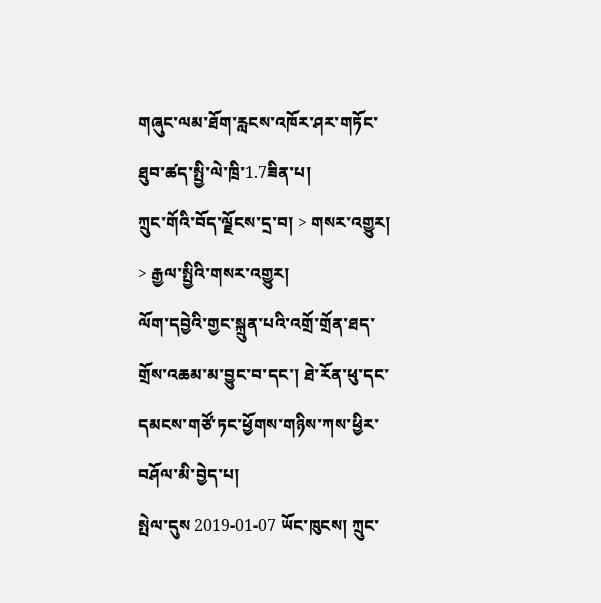གཞུང་ལམ་ཐོག་རླངས་འཁོར་ཤར་གཏོང་ཐུབ་ཚད་སྤྱི་ལེ་ཁྲི་1.7ཟིན་པ།
ཀྲུང་གོའི་བོད་ལྗོངས་དྲ་བ། > གསར་འགྱུར། > རྒྱལ་སྤྱིའི་གསར་འགྱུར།
ལོག་དབྱེའི་གྱང་སྐྲུན་པའི་འགྲོ་གྲོན་ཐད་གྲོས་འཆམ་མ་བྱུང་བ་དང་། ཐེ་རོན་ཕུ་དང་དམངས་གཙོ་ཏང་ཕྱོགས་གཉིས་ཀས་ཕྱིར་བཤོལ་མི་བྱེད་པ།
སྤེལ་དུས 2019-01-07 ཡོང་ཁུངས། ཀྲུང་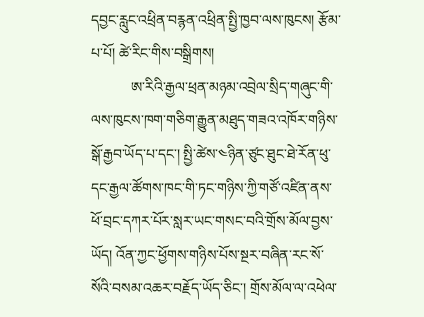དབྱང་རླུང་འཕྲིན་བརྙན་འཕྲིན་སྤྱི་ཁྱབ་ལས་ཁུངས། རྩོམ་པ་པོ། ཚེ་རིང་གིས་བསྒྲིགས།
           ཨ་རིའི་རྒྱལ་ཕྲན་མཉམ་འབྲེལ་སྲིད་གཞུང་གི་ལས་ཁུངས་ཁག་གཅིག་རྒྱུན་མཐུད་གཟའ་འཁོར་གཉིས་སྒོ་རྒྱབ་ཡོད་པ་དང་། སྤྱི་ཚེས་༤ཉིན་ཙུང་ཐུང་ཐེ་རོན་ཕུ་དང་རྒྱལ་ཚོགས་ཁང་གི་ཏང་གཉིས་ཀྱི་གཙོ་འཛིན་ནས་ཕོ་བྲང་དཀར་པོར་སླར་ཡང་གསང་བའི་གྲོས་མོལ་བྱས་ཡོད། འོན་ཀྱང་ཕྱོགས་གཉིས་པོས་སྔར་བཞིན་རང་སོ་སོའི་བསམ་འཆར་བརྗོད་ཡོད་ཅིང་། གྲོས་མོལ་ལ་འཕེལ་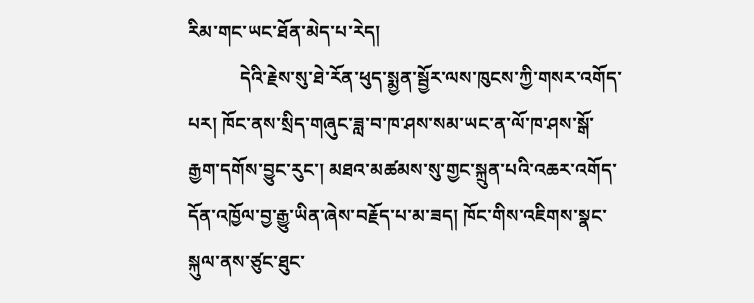རིམ་གང་ཡང་ཐོན་མེད་པ་རེད།
           དེའི་རྗེས་སུ་ཐེ་རོན་ཕུད་སྨྱན་སྦྱོར་ལས་ཁུངས་ཀྱི་གསར་འགོད་པར། ཁོང་ནས་སྲིད་གཞུང་ཟླ་བ་ཁ་ཤས་སམ་ཡང་ན་ལོ་ཁ་ཤས་སྒོ་རྒྱག་དགོས་བྱུང་རུང་། མཐའ་མཚམས་སུ་གྱང་སྐྲུན་པའི་འཆར་འགོད་དོན་འཁྱོལ་བྱ་རྒྱུ་ཡིན་ཞེས་བརྗོད་པ་མ་ཟད། ཁོང་གིས་འཇིགས་སྣང་སྐུལ་ནས་ཙུང་ཐུང་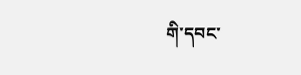གི་དབང་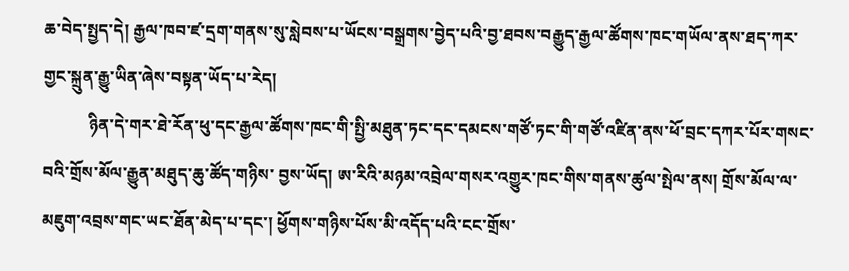ཆ་བེད་སྤྱད་དེ། རྒྱལ་ཁབ་ཛ་དྲག་གནས་སུ་སླེབས་པ་ཡོངས་བསྒྲགས་བྱེད་པའི་བྱ་ཐབས་བརྒྱུད་རྒྱལ་ཚོགས་ཁང་གཡོལ་ནས་ཐད་ཀར་གྱང་སྐྲུན་རྒྱུ་ཡིན་ཞེས་བསྟན་ཡོད་པ་རེད།
           ཉིན་དེ་གར་ཐེ་རོན་ཕུ་དང་རྒྱལ་ཚོགས་ཁང་གི་སྤྱི་མཐུན་ཏང་དང་དམངས་གཙོ་ཏང་གི་གཙོ་འཛིན་ནས་ཕོ་བྲང་དཀར་པོར་གསང་བའི་གྲོས་མོལ་རྒྱུན་མཐུད་ཆུ་ཚོད་གཉིས་ བྱས་ཡོད། ཨ་རིའི་མཉམ་འབྲེལ་གསར་འགྱུར་ཁང་གིས་གནས་ཚུལ་སྤེལ་ནས། གྲོས་མོལ་ལ་མཇུག་འབྲས་གང་ཡང་ཐོན་མེད་པ་དང་། ཕྱོགས་གཉིས་པོས་མི་འདོད་པའི་ངང་གྲོས་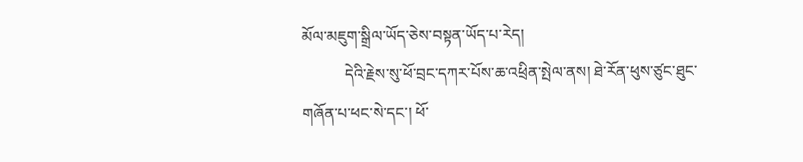མོལ་མཇུག་སྒྲིལ་ཡོད་ཅེས་བསྟན་ཡོད་པ་རེད།
           དེའི་རྗེས་སུ་ཕོ་བྲང་དཀར་པོས་ཆ་འཕྲིན་སྤེལ་ནས། ཐེ་རོན་ཕུས་ཙུང་ཐུང་གཞོན་པ་ཕང་སེ་དང་། ཕོ་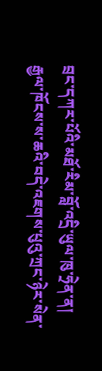བྲང་དཀར་པོའི་མཐོ་རིམ་བློ་འདྲི་ཡུལ་ཁུ་ཧྲེན་ན། རྒྱལ་ཁོངས་ས་ཆའི་བདེ་འཇགས་པུའུ་ཀྲང་ཉེར་སེན་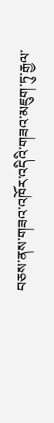བཅས་ནས་གཟའ་འཁོར་འདིའི་གཟའ་མཇུག་ཏུ་རྒྱལ་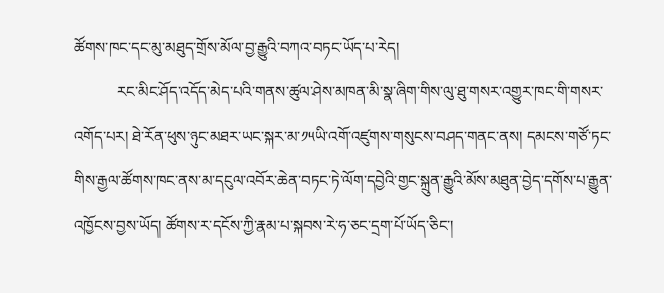ཚོགས་ཁང་དང་མུ་མཐུད་གྲོས་མོལ་བྱ་རྒྱུའི་བཀའ་བཏང་ཡོད་པ་རེད།
           རང་མིང་ཤོད་འདོད་མེད་པའི་གནས་ཚུལ་ཤེས་མཁན་མི་སྣ་ཞིག་གིས་ལུ་ཐུ་གསར་འགྱུར་ཁང་གི་གསར་འགོད་པར། ཐེ་རོན་ཕུས་ཉུང་མཐར་ཡང་སྐར་མ་༡༥ཡི་འགོ་འཛུགས་གསུངས་བཤད་གནང་ནས། དམངས་གཙོ་ཏང་གིས་རྒྱལ་ཚོགས་ཁང་ནས་མ་དངུལ་འབོར་ཆེན་བཏང་ཏེ་ལོག་དབྱེའི་གྱང་སྐྲུན་རྒྱུའི་མོས་མཐུན་བྱེད་དགོས་པ་རྒྱུན་འཁྱོངས་བྱས་ཡོད། ཚོགས་ར་དངོས་ཀྱི་རྣམ་པ་སྐབས་རེ་ཧ་ཅང་དྲག་པོ་ཡོད་ཅིང་།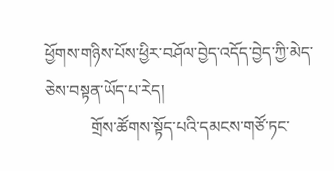ཕྱོགས་གཉིས་པོས་ཕྱིར་བཤོལ་བྱེད་འདོད་བྱེད་ཀྱི་མེད་ཅེས་བསྟན་ཡོད་པ་རེད།
           གྲོས་ཚོགས་སྟོད་པའི་དམངས་གཙོ་ཏང་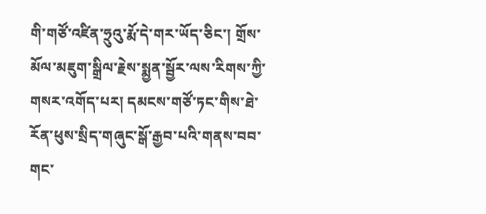གི་གཙོ་འཛིན་ཧྲུའུ་རྨོ་དེ་གར་ཡོད་ཅིང་། གྲོས་མོལ་མཇུག་སྒྲིལ་རྗེས་སྨྱན་སྦྱོར་ལས་རིགས་ཀྱི་གསར་འགོད་པར། དམངས་གཙོ་ཏང་གིས་ཐེ་རོན་ཕུས་སྲིད་གཞུང་སྒོ་རྒྱབ་པའི་གནས་བབ་གང་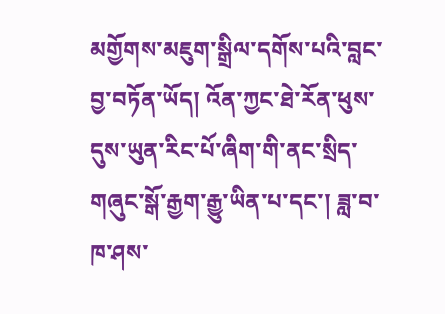མགྱོགས་མཇུག་སྒྲིལ་དགོས་པའི་བླང་བྱ་བཏོན་ཡོད། འོན་ཀྱང་ཐེ་རོན་ཕུས་དུས་ཡུན་རིང་པོ་ཞིག་གི་ནང་སྲིད་གཞུང་སྒོ་རྒྱག་རྒྱུ་ཡིན་པ་དང་། ཟླ་བ་ཁ་ཤས་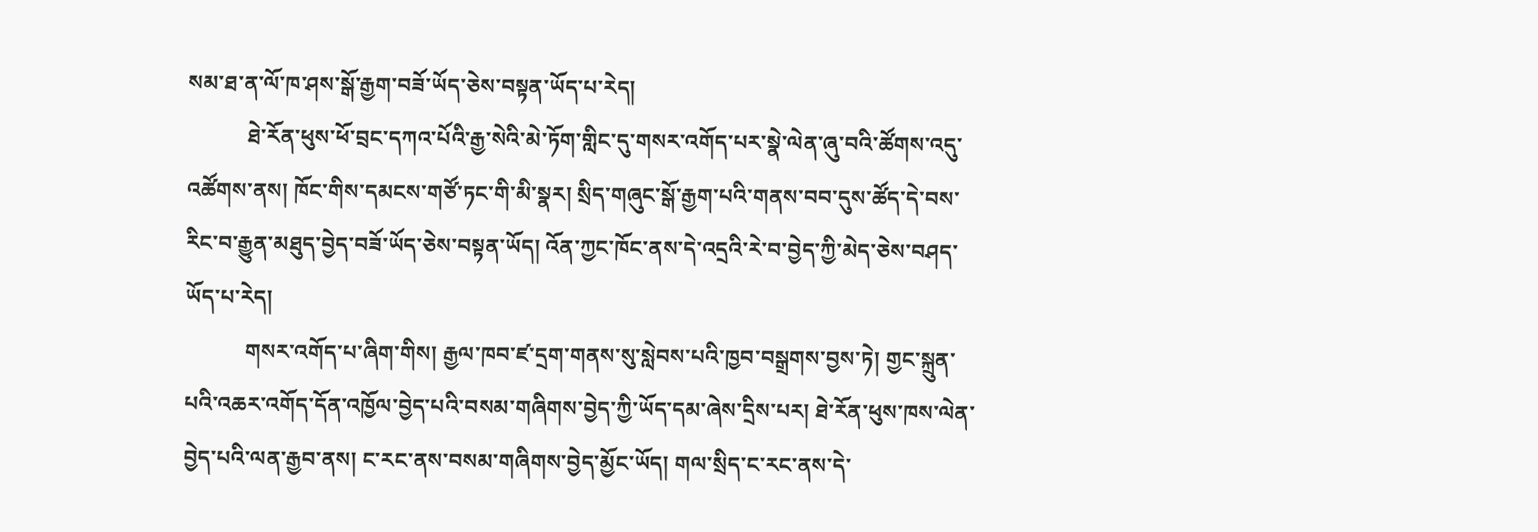སམ་ཐ་ན་ལོ་ཁ་ཤས་སྒོ་རྒྱག་བཟོ་ཡོད་ཅེས་བསྟན་ཡོད་པ་རེད།
           ཐེ་རོན་ཕུས་ཕོ་བྲང་དཀའ་པོའི་རྒྱ་སེའི་མེ་ཏོག་གླིང་དུ་གསར་འགོད་པར་སྣེ་ལེན་ཞུ་བའི་ཚོགས་འདུ་འཚོགས་ནས། ཁོང་གིས་དམངས་གཙོ་ཏང་གི་མི་སྣར། སྲིད་གཞུང་སྒོ་རྒྱག་པའི་གནས་བབ་དུས་ཚོད་དེ་བས་རིང་བ་རྒྱུན་མཐུད་བྱེད་བཟོ་ཡོད་ཅེས་བསྟན་ཡོད། འོན་ཀྱང་ཁོང་ནས་དེ་འདྲའི་རེ་བ་བྱེད་ཀྱི་མེད་ཅེས་བཤད་ཡོད་པ་རེད།
           གསར་འགོད་པ་ཞིག་གིས། རྒྱལ་ཁབ་ཛ་དྲག་གནས་སུ་སླེབས་པའི་ཁྱབ་བསྒྲགས་བྱས་ཏེ། གྱང་སྐྲུན་པའི་འཆར་འགོད་དོན་འཁྱོལ་བྱེད་པའི་བསམ་གཞིགས་བྱེད་ཀྱི་ཡོད་དམ་ཞེས་དྲིས་པར། ཐེ་རོན་ཕུས་ཁས་ལེན་བྱེད་པའི་ལན་རྒྱབ་ནས། ང་རང་ནས་བསམ་གཞིགས་བྱེད་མྱོང་ཡོད། གལ་སྲིད་ང་རང་ནས་དེ་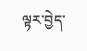ལྟར་བྱེད་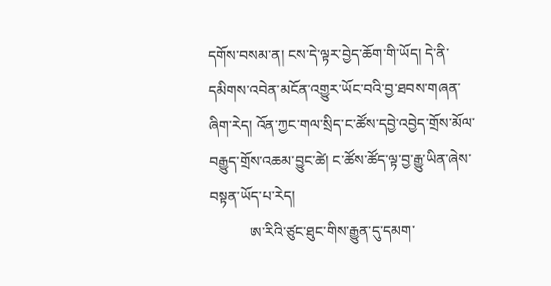དགོས་བསམ་ན། ངས་དེ་ལྟར་བྱེད་ཆོག་གི་ཡོད། དེ་ནི་དམིགས་འབེན་མངོན་འགྱུར་ཡོང་བའི་བྱ་ཐབས་གཞན་ཞིག་རེད། འོན་ཀྱང་གལ་སྲིད་ང་ཚོས་དབྱེ་འབྱེད་གྲོས་མོལ་བརྒྱུད་གྲོས་འཆམ་བྱུང་ཚེ། ང་ཚོས་ཚོད་ལྟ་བྱ་རྒྱུ་ཡིན་ཞེས་བསྟན་ཡོད་པ་རེད།
           ཨ་རིའི་ཙུང་ཐུང་གིས་རྒྱུན་དུ་དམག་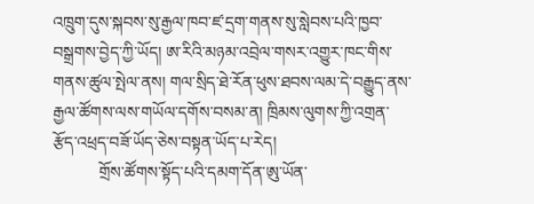འཁྲུག་དུས་སྐབས་སུ་རྒྱལ་ཁབ་ཛ་དྲག་གནས་སུ་སླེབས་པའི་ཁྱབ་བསྒྲགས་བྱེད་ཀྱི་ཡོད། ཨ་རིའི་མཉམ་འབྲེལ་གསར་འགྱུར་ཁང་གིས་གནས་ཚུལ་སྤེལ་ནས། གལ་སྲིད་ཐེ་རོན་ཕུས་ཐབས་ལམ་དེ་བརྒྱུད་ནས་རྒྱལ་ཚོགས་ལས་གཡོལ་དགོས་བསམ་ན། ཁྲིམས་ལུགས་ཀྱི་འགྲན་རྩོད་འཕྲད་བཟོ་ཡོད་ཅེས་བསྟན་ཡོད་པ་རེད།
           གྲོས་ཚོགས་སྟོད་པའི་དམག་དོན་ཨུ་ཡོན་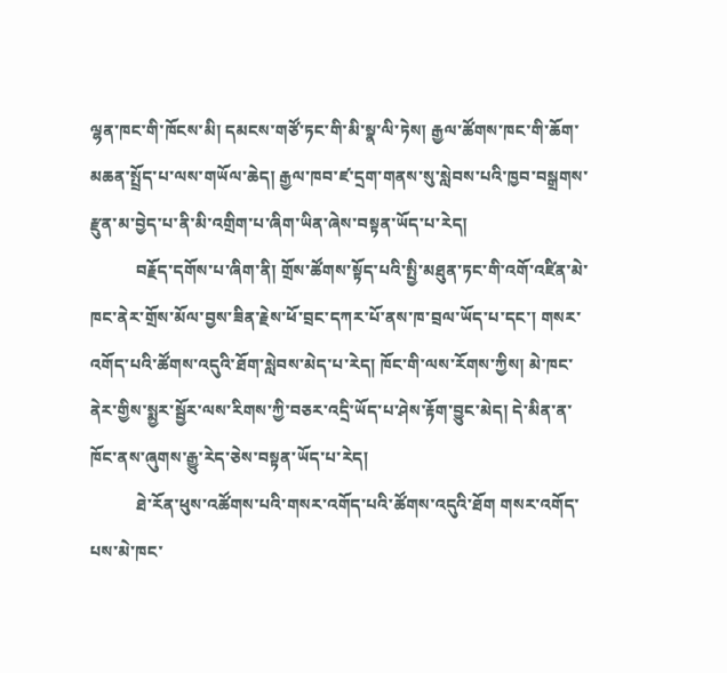ལྷན་ཁང་གི་ཁོངས་མི། དམངས་གཙོ་ཏང་གི་མི་སྣ་ལི་ཏེས། རྒྱལ་ཚོགས་ཁང་གི་ཆོག་མཆན་སྤྲོད་པ་ལས་གཡོལ་ཆེད། རྒྱལ་ཁབ་ཛ་དྲག་གནས་སུ་སླེབས་པའི་ཁྱབ་བསྒྲགས་རྫུན་མ་བྱེད་པ་ནི་མི་འགྲིག་པ་ཞིག་ཡིན་ཞེས་བསྟན་ཡོད་པ་རེད།
           བརྗོད་དགོས་པ་ཞིག་ནི། གྲོས་ཚོགས་སྟོད་པའི་སྤྱི་མཐུན་ཏང་གི་འགོ་འཛིན་མེ་ཁང་ནེར་གྲོས་མོལ་བྱས་ཟིན་རྗེས་ཕོ་བྲང་དཀར་པོ་ནས་ཁ་བྲལ་ཡོད་པ་དང་། གསར་འགོད་པའི་ཚོགས་འདུའི་ཐོག་སླེབས་མེད་པ་རེད། ཁོང་གི་ལས་རོགས་ཀྱིས། མེ་ཁང་ནེར་གྱིས་སྨྱར་སྦྱོར་ལས་རིགས་ཀྱི་བཅར་འདྲི་ཡོད་པ་ཤེས་རྟོག་བྱུང་མེད། དེ་མིན་ན་ཁོང་ནས་ཞུགས་རྒྱུ་རེད་ཅེས་བསྟན་ཡོད་པ་རེད།
           ཐེ་རོན་ཕུས་འཚོགས་པའི་གསར་འགོད་པའི་ཚོགས་འདུའི་ཐོག གསར་འགོད་པས་མེ་ཁང་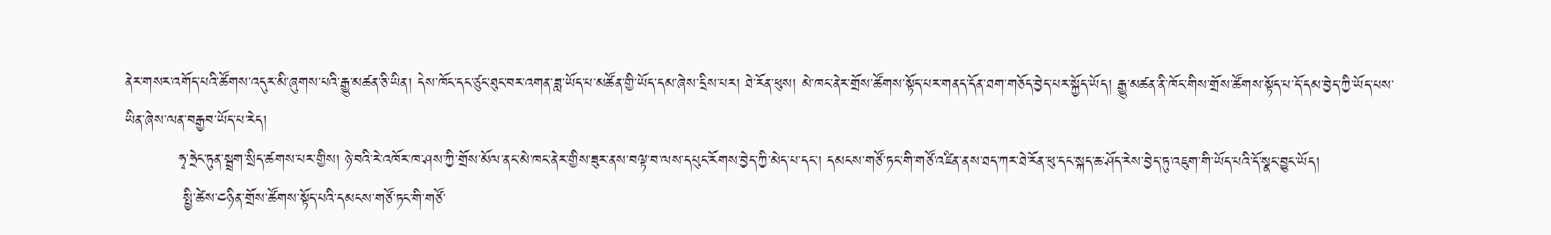ནེར་གསར་འགོད་པའི་ཚོགས་འདུར་མི་ཞུགས་པའི་རྒྱུ་མཚན་ཅི་ཡིན། དེས་ཁོང་དང་ཙུང་ཐུང་བར་འགན་ཟླ་ཡོད་པ་མཚོན་གྱི་ཡོད་དམ་ཞེས་དྲིས་པར། ཐེ་རོན་ཕུས། མེ་ཁང་ནེར་གྲོས་ཚོགས་སྟོད་པར་གནད་དོན་ཐག་གཅོད་བྱེད་པར་སྐྱོད་ཡོད། རྒྱུ་མཚན་ནི་ཁོང་གིས་གྲོས་ཚོགས་སྟོད་པ་དོ་དམ་བྱེད་ཀྱི་ཡོད་པས་ཡིན་ཞེས་ལན་བརྒྱབ་ཡོད་པ་རེད།
          ཧྭ་ཧྲེང་ཏུན་སྦྲག་སྲིད་ཚགས་པར་གྱིས། ཉེ་བའི་རེ་འཁོར་ཁ་ཤས་ཀྱི་གྲོས་མོལ་ནང་མེ་ཁང་ནེར་གྱིས་ཟུར་ནས་བལྟ་བ་ལས་དཔུང་རོགས་བྱེད་ཀྱི་མེད་པ་དང་། དམངས་གཙོ་ཏང་གི་གཙོ་འཛིན་ནས་ཐད་ཀར་ཐེ་རོན་ཕུ་དང་སྐད་ཆ་ཤོད་རེས་བྱེད་ཏུ་འཇུག་གི་ཡོད་པའི་དོ་སྣང་བྱུང་ཡོད།
           སྤྱི་ཚེས་༤ཉིན་གྲོས་ཚོགས་སྟོད་པའི་དམངས་གཙོ་ཏང་གི་གཙོ་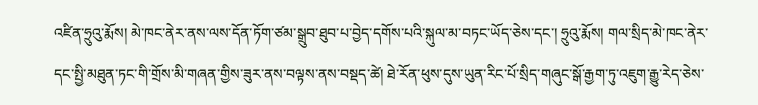འཛིན་ཧྲུའུ་རྨོས། མེ་ཁང་ནེར་ནས་ལས་དོན་ཏོག་ཙམ་སྒྲུབ་ཐུབ་པ་བྱེད་དགོས་པའི་སྐུལ་མ་བཏང་ཡོད་ཅེས་དང་། ཧྲུའུ་རྨོས། གལ་སྲིད་མེ་ཁང་ནེར་དང་སྤྱི་མཐུན་ཏང་གི་གྲོས་མི་གཞན་གྱིས་ཟུར་ནས་བལྟས་ནས་བསྡད་ཚེ། ཐེ་རོན་ཕུས་དུས་ཡུན་རིང་པོ་སྲིད་གཞུང་སྒོ་རྒྱག་ཏུ་འཇུག་རྒྱུ་རེད་ཅེས་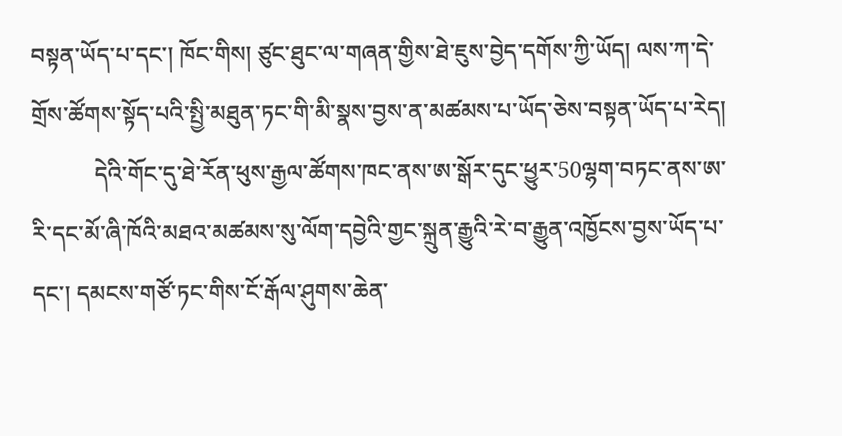བསྟན་ཡོད་པ་དང་། ཁོང་གིས། ཙུང་ཐུང་ལ་གཞན་གྱིས་ཐེ་ཇུས་བྱེད་དགོས་ཀྱི་ཡོད། ལས་ཀ་དེ་གྲོས་ཚོགས་སྟོད་པའི་སྤྱི་མཐུན་ཏང་གི་མི་སྣས་བྱས་ན་མཚམས་པ་ཡོད་ཅེས་བསྟན་ཡོད་པ་རེད།
           དེའི་གོང་དུ་ཐེ་རོན་ཕུས་རྒྱལ་ཚོགས་ཁང་ནས་ཨ་སྒོར་དུང་ཕྱུར་50ལྷག་བཏང་ནས་ཨ་རི་དང་མོ་ཞི་ཁོའི་མཐའ་མཚམས་སུ་ལོག་དབྱེའི་གྱང་སྐྲུན་རྒྱུའི་རེ་བ་རྒྱུན་འཁྱོངས་བྱས་ཡོད་པ་དང་། དམངས་གཙོ་ཏང་གིས་ངོ་རྒོལ་ཤུགས་ཆེན་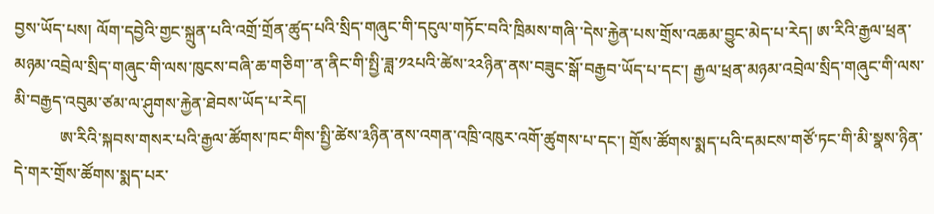བྱས་ཡོད་པས། ལོག་དབྱེའི་གྱང་སྐྲུན་པའི་འགྲོ་གྲོན་ཚུད་པའི་སྲིད་གཞུང་གི་དངུལ་གཏོང་བའི་ཁྲིམས་གཞི་་དེས་རྐྱེན་པས་གྲོས་འཆམ་བྱུང་མེད་པ་རེད། ཨ་རིའི་རྒྱལ་ཕྲན་མཉམ་འབྲེལ་སྲིད་གཞུང་གི་ལས་ཁུངས་བཞི་ཆ་གཅིག་་ན་ནིང་གི་སྤྱི་ཟླ་༡༢པའི་ཚེས་༢༢ཉིན་ནས་བཟུང་སྒོ་བརྒྱབ་ཡོད་པ་དང་། རྒྱལ་ཕྲན་མཉམ་འབྲེལ་སྲིད་གཞུང་གི་ལས་མི་བརྒྱད་འབུམ་ཙམ་ལ་ཤུགས་རྐྱེན་ཐེབས་ཡོད་པ་རེད།
           ཨ་རིའི་སྐབས་གསར་པའི་རྒྱལ་ཚོགས་ཁང་གིས་སྤྱི་ཚེས་༣ཉིན་ནས་འགན་འཁྲི་འཁུར་འགོ་ཚུགས་པ་དང་། གྲོས་ཚོགས་སྨད་པའི་དམངས་གཙོ་ཏང་གི་མི་སྣས་ཉིན་དེ་གར་གྲོས་ཚོགས་སྨད་པར་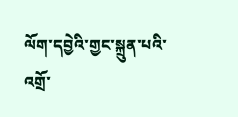ལོག་དབྱེའི་གྱང་སྐྲུན་པའི་འགྲོ་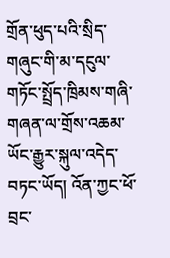གྲོན་ཕུད་པའི་སྲིད་གཞུང་གི་མ་དངུལ་གཏོང་སྤྲོད་ཁྲིམས་གཞི་གཞན་ལ་གྲོས་འཆམ་ཡོང་རྒྱུར་སྐུལ་འདེད་བཏང་ཡོད། འོན་ཀྱང་ཕོ་བྲང་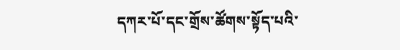དཀར་པོ་དང་གྲོས་ཚོགས་སྟོད་པའི་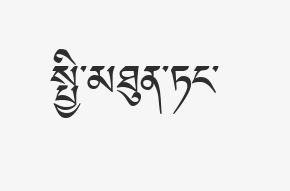སྤྱི་མཐུན་ཏང་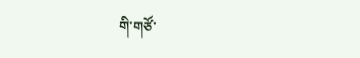གི་གཙོ་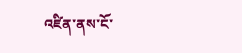འཛིན་ནས་ངོ་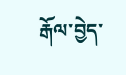རྒོལ་བྱེད་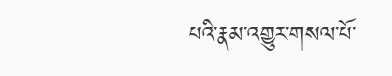པའི་རྣམ་འགྱུར་གསལ་པོ་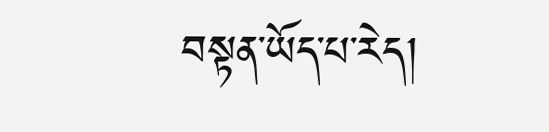བསྟན་ཡོད་པ་རེད།